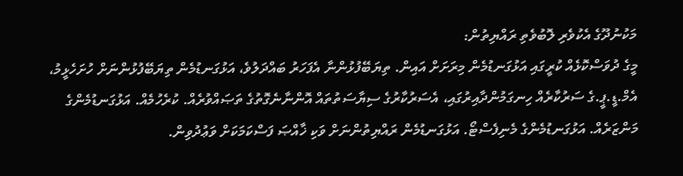މަކުނުދޫގެ އެކުވެރި ލޮބުވެތި ރައްޔިތުން:
މީގެ ދުވަސްކޮޅެއް ކުރީގައި އަޅުގަނޑުމެން މިރަށަށް އައިން. ތިޔަބޭފުޅުންނާ އެފަހަރު ބައްދަލުވެ، އަޅުގަނޑުމެން ތިޔަބޭފުޅުންނަށް ހުށަހެޅީމު، އެމް.ޑީ.ޕީ.ގެ ސަރުކާރެއް ހިނގަމުންދާއިރުގައި، އެސަރުކާރުގެ ސިޔާސަތުތައް އޮންނާނެގޮތުގެ ތަޞައްވުރެއް. ކުރެހުމެއް. އަޅުގަނޑުމެންގެ މަންޒަރެއް. އަޅުގަނޑުމެންގެ މެނިފެސްޓޯ. އަޅުގަނޑުމެން ރައްޔިތުންނަށް ވަކި ޚާއްޞަ ފަސްކަމަކަށް ވަޢުދުވިން.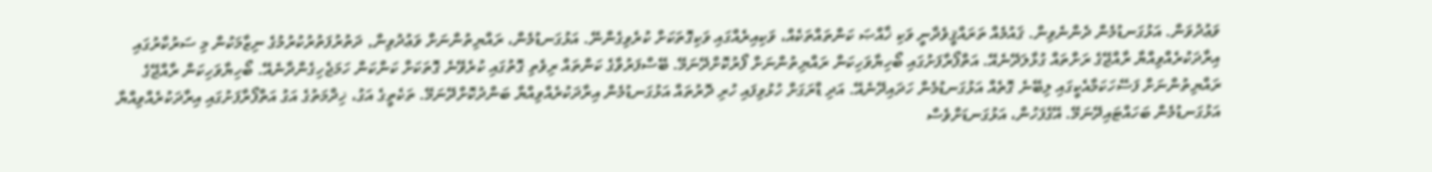ވަޢުދުވަން. އަޅުގަނޑުމެން ދެންނެވިން. ޤައުމެއް ތަރައްޤީވެދާނީ ވަކި ޚާއްޞަ ކަންތައްތަކެއް، ވަކިއިރެއްގައި ވަކިގޮތަކަށް ކުރެވިގެންނޭ. އަޅުގަނޑުމެން، ރައްޔިތުންނަށް ވަޢުދުވިން, ދަތުރުފަތުރުކުރުމުގެ ނިޒާމަކުން މި ސަރުކާރުގައި އިރާދަކުރެއްވިއްޔާ ރާއްޖޭގެ ރަށްތައް ގުޅާލަދޭނެއޭ. އަތްފޯރާފަށުގައި ބޯހިޔާވަހިކަން ރައްޔިތުންނަށް ފޯރުކޮށްދޭނަމޭ. ބޭސްފަރުވާގެ ކަންތައް ރިވެތި ގޮތުގައި ކުރެވޭނެ ގޮތަކަށް ކަންކަން ހަމަޖެހިގެންދާނެއޭ. ބޯހިޔާވަހިކަން ރާއްޖޭގެ ރައްޔިތުންނަށް ފަސޭހަކަމާއެކީގައި ލިބޭނެ ގޮތެއް އަޅުގަނޑުމެން ހަދައިދޭނެއޭ. އަދި ޑްރަގަށް ހުޅުވިފައި ހުރި ދޮރުތައް އަޅުގަނޑުމެން އިރާދަކުރެއްވިއްޔާ ބަންދުކޮށްދޭނަމޭ. ތަކެތީގެ އަގު، ޚިދްމަތުގެ އަގު އަތްފޯރާފަށުގައި އިރާދަކުރެއްވިއްޔާ އަޅުގަނޑުމެން ބަހައްޓައިދޭނަމޭ. އޭގެފަހުން، އަޅުގަނޑަށްވެސް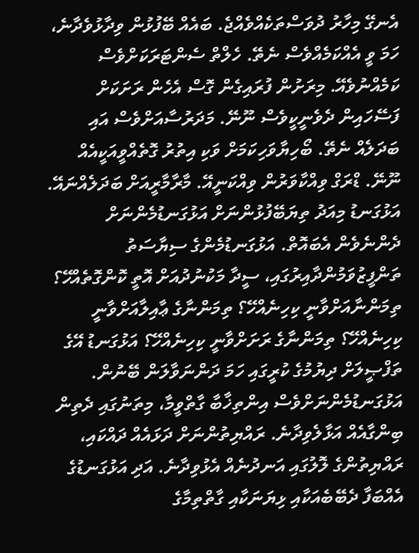އެނގޭ މިހާރު ދުވަސްތަކެއްވެއްޖެ. ބައެއް ބޭފުޅުން ވިދާޅުވެދާނެ، ހަމަ ވީ އެއްކަމެއްވެސް ނެތޭ. ހެލްތް ސެންޓަރަކަށްވެސް ކަމެއްނުވެއޭ. މިރަށުން ފުރައިގެން ގޮސް އެހެން ރަށަކަށް ފަސޭހައިން ދެވެނީކީވެސް ނޫނޭ. މަދަރުސާއަށްވެސް އައި ބަދަލެއް ނެތޭ. ބޯހިޔާވަހިކަމަށް ވަކި އިތުރު ގޮތެއްވީއަކީއެއް ނޫނޭ. ޑްރަގް ވިއްކާވަރުން ވިއްކަނީއޭ. މާރާމާރީއަށް ބަދަލެއްނައޭ.
އަޅުގަނޑު މިއަދު ތިޔަބޭފުޅުންނަށް އަޅުގަނޑުމެންނަށް ދެންނެވެން އެބައޮތް. އަޅުގަނޑުމެންގެ ސިޔާސަތު ތަންފީޒުވަމުންދާއިރުގައި، ސީދާ މަކުނުދުއަށް އޮތީ ކޮންގޮތެއްހޭ؟ ތިމަންނާއަށްވާނީ ކިހިނެއްހޭ؟ ތިމަންނާގެ ޢާއިލާއަށްވާނީ ކިހިނެއްހޭ؟ ތިމަންނާގެ ރަށަށްވާނީ ކިހިނެއްހޭ؟ އަޅުގަނޑު އޭގެ ތަފްޞީލަށް ދިޔުމުގެ ކުރީގައި ހަމަ ދަންނަވާލަން ބޭނުން. އަޅުގަނޑުމެންނަށްވެސް އިންތިޚާބާ ގާތްވީމާ، މިތަނުގައި ދެތިން ބިންގާއެއް އަޅާލެވިދާނެ. ރައްޔިތުންނަށް ދަޅައެއް ދައްކައި، ރައްޔިތުންގެ ލޮލުގައި އަނދުނެއް އެޅުވިދާނެ. އަދި އަޅުގަނޑުގެ އެއްބަފާ ދެބޭބެއަކާއި ޅިޔަނަކާއި ގާތްތިމާގެ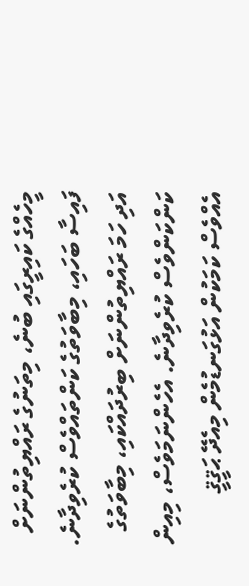މީހެއްގެ ކައިރީގައި ބުނެ، މިތަނުގެ ރައްޔިތުންނަށް ފައިސާ ބަހައި، މިބާވަތުގެ ކަންތައްވެސް ކުރެވިދާނެ. އަދި ހަމަ ރައްޔިތުންނަށް ބިރުދައްކައި، މިބާވަތުގެ ކަންކަންވެސް ކުރެވިދާނެ. އެހެންނަމަވެސް، މިއިން އެއްވެސް ކަމަކުން އަޅުގަނޑުމެން މިއެދޭ ޙަޤީޤީ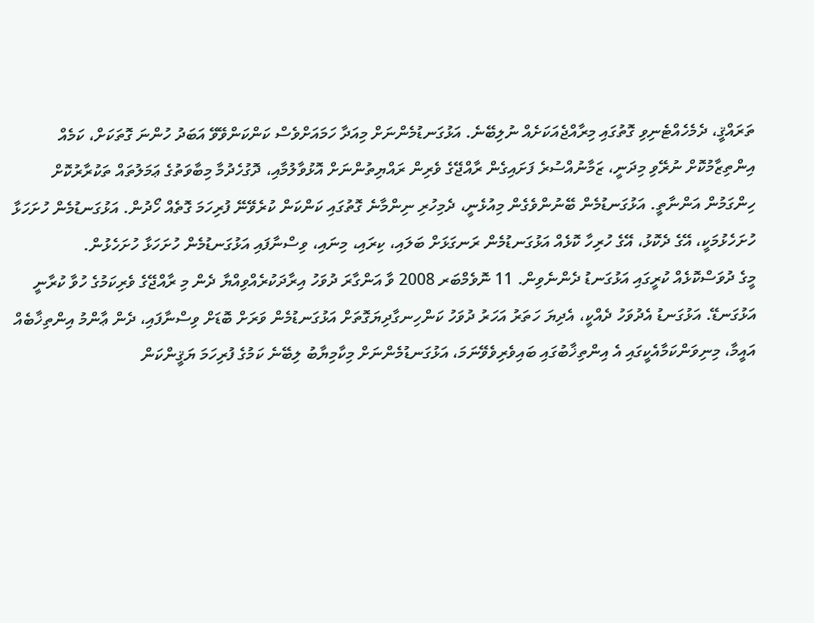ތަރައްޤީ، ދެމެހެއްޓެނިވި ގޮތުގައި މިރާއްޖެއަކަށެއް ނުލިބޭނެ. އަޅުގަނޑުމެންނަށް މިއަދާ ހަމައަށްވެސް ކަންކަންވޭވޭ އަބަދު ހުންނަ ގޮތަކަށް، ކަމެއް އިންތިޒާމުކޮށް ނުރޭވި މިދަނީ، ޒަމާނުއްސުރެ ފަށައިގެން ރާއްޖޭގެ ވެރިން ރައްޔިތުންނަށް އޮޅުވާލުމާއި، ދޮގުހެދުމާ މިބާވަތުގެ ޢަމަލުތައް ތަކުރާރުކޮށް ހިންގަމުން އަންނާތީ. އަޅުގަނޑުމެން ބޭނުންވެގެން މިއުޅެނީ، ދެމިހުރި ނިންމާނެ ގޮތުގައި ކަންކަން ކުރެވޭނޭ ފުރިހަމަ ގޮތެއް ހޯދުން. އަޅުގަނޑުމެން ހުށަހަޅާ ހުށަހެޅުމަކީ، އޭގެ ދެކޮޅު، އޭގެ ހުރިހާ ކޮޅެއް އަޅުގަނޑުމެން ރަނގަޅަށް ބަލައި، ކިރައި، މިނައި، ވިސްނާފައި އަޅުގަނޑުމެން ހުށަހަޅާ ހުށަހެޅުން.
މީގެ ދުވަސްކޮޅެއް ކުރީގައި އަޅުގަނޑު ދެންނެވިން. 11 ނޮވެމްބަރ 2008 ވާ އަންގާރަ ދުވަހު އިރާދަކުރެއްވިއްޔާ ދެން މި ރާއްޖޭގެ ވެރިކަމުގެ ހުވާ ކުރާނީ އަޅުގަނޑޭ. އަޅުގަނޑު އެދުވަހު ދެއްކީ، އެދިޔަ ހަތަރު އަހަރު ދުވަހު ކަންހިނގާދިޔަގޮތަށް އަޅުގަނޑުމެން ވަރަށް ބޮޑަށް ވިސްނާފައި، ދެން ޢާންމު އިންތިޚާބެއް އައީމާ، މިނިވަންކަމާއެކީގައި އެ އިންތިޚާބުގައި ބައިވެރިވެވޭނަމަ، އަޅުގަނޑުމެންނަށް މިކާމިޔާބު ލިބޭނެ ކަމުގެ ފުރިހަމަ ޔަޤީންކަން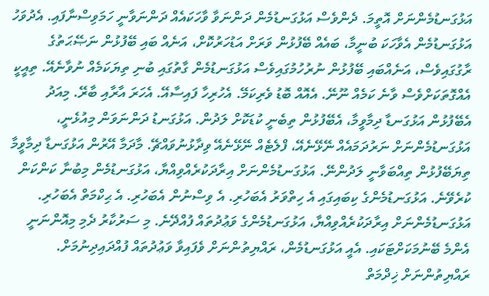އަޅުގަނޑުމެންނަށް އޮތީމަ. ދެންވެސް އަޅުގަނޑުމެން ދަންނަވާ ވާހަކައެއް ދަންނަވާނީ ހަމަވިސްނާފައި. އެދުވަހު އަޅުގަނޑުމެން އެވާހަކަ ބުނީމާ، ބައެއް ބޭފުޅުން ވަރަށް އަޑުހަރުކޮށް، އަނެއް ބައި ބޭފުޅުން ނަޞޭޙަތުގެ ރާގުގައިވެސް، އަނެއްބައި ބޭފުޅުން ނުރުހުމުގައިވެސް އަޅުގަނޑުމެން ގާތުގައި ބުނި ތިޔަކަމެއް ނުވާނެއޭ. ތިއީކީ އެއްގޮތަކަށްވެސް ވާނެ ކަމެއް ނޫނޭ. އެއޮއް ބޮޑު ވެރިކަމޭ. އެހުރިހާ ފައިސާއޭ. އެހަރަ އާރާއި ބާރޭ. މިއަދު އެބޭފުޅުން އަޅުގަނޑާ ދިމާވީމާ، އެބޭފުޅުން ތިބެނީ ކުޑަކޮށް ލަދުން. އަޅުގަނޑު ދަންނަވަން މިއުޅެނީ، އަޅުގަނޑުމެންނަށް ނަރުދަމައެއް ނޭޅޭނެއޭ، ފްލެޓެއް ނޭޅޭނެއޭ ވިދާޅުނުވައްޗޭ. މާދަމާ އޭރުން އަޅުގަނޑާ ދިމާވީމާ ތިޔަބޭފުޅުން ތިއްބަވާނީ ލަދުންނޭ. އަޅުގަނޑުމެންނަށް އިރާދަކުރެއްވިއްޔާ، އަޅުގަނޑުމެން މިބުނާ ކަންކަން ކުރެވޭނެ. އަޅުގަނޑުމެންގެ ކިބައިގައި އެ ހިތްވަރު އެބަހުރި. އެ ވިސްނުން އެބަހުރި. އެ ޙިކްމަތް އެބަހުރި. އަޅުގަނޑުމެންނަށް އިރާދަކުރެއްވިއްޔާ، އަޅުގަނޑުމެންގެ ވަޢުދުތައް ފުއްދޭނެ. މި ސަރުކާރު ދެމި މިއޮންނަނީ އެންމެ ބޭނުމަކަށްޓަކައި. އެއީ އަޅުގަނޑުމެން، ރައްޔިތުންނަށް ވެފައިވާ ވަޢުދުތައް ފުއްދައިދިނުމަށް. ރައްޔިތުންނަށް ޚިދްމަތް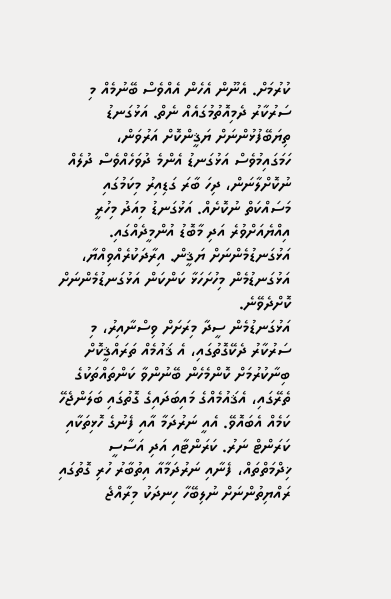ކުރުމަށް. އެނޫން އެހެން އެއްވެސް ބޭނުމެއް މި ސަރުކާރު ދެމިއޮތުމުގައެއް ނެތް. އަޅުގަނޑު ތިޔަބޭފުޅުންނަށް ޔަޤީންކޮށް އަރުވަން، ހަމަގައިމުވެސް އަޅުގަނޑު އެންމެ ދުވަހެއްވެސް ދުލެއް ނުކޮށްލާނަން، ދިހަ ބާރަ ގަޑިއިރު މިކަމުގައި މަސައްކަތް ނުކޮށެއް. އަޅުގަނޑު މިއަދު މިހުރީ އިއްޔެއަށްވުރެ އަދި މާބޮޑު އުންމީދެއްގައި. އަޅުގަނޑުމެންނަށް ޔަޤީން. އިރާދަކުރެއްވިއްޔާ، އަޅުގަނޑުމެން މިހުށަހަޅާ ކަންކަން އަޅުގަނޑުމެންނަށް ކޮށްދެވޭނެ.
އަޅުގަނޑުމެން ސީދާ މިރަށަށް ވިސްނާއިރު، މި ސަރުކާރު ދެކޭގޮތުގައި، އެ ޤައުމެއް ތަރައްޤީކޮށް ބިނާކުރުމަށް ކޮންމެހެން ބޭނުންވާ ކަންތައްތަކުގެ ތެރޭގައި، އެޤައުމެއްގެ މައިބަދައިގެ ގޮތުގައި ބަލަންޖެހޭ ކަމެއް އެބައޮވޭ. އެއީ ނަރުދަމާ އާއި ފެނުގެ ހޮޅިތަކާއި ކަރަންޓް ނަރު. ކަރަންޓާއި އަދި އަސާސީ ޚިދްމަތްތައް، ފެނާއި ނަރުދަމާއާ އިތުބާރު ހުރި ގޮތުގައި ރައްޔިތުންނަށް ނުލިބޭހާ ހިނދަކު މިރާއްޖެ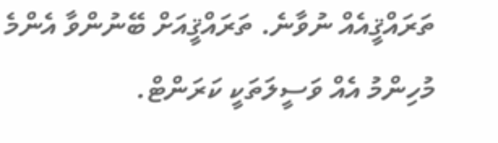ތަރައްޤީއެއް ނުވާނެ. ތަރައްޤީއަށް ބޭނުންވާ އެންމެ މުހިންމު އެއް ވަސީލަތަކީ ކަރަންޓް.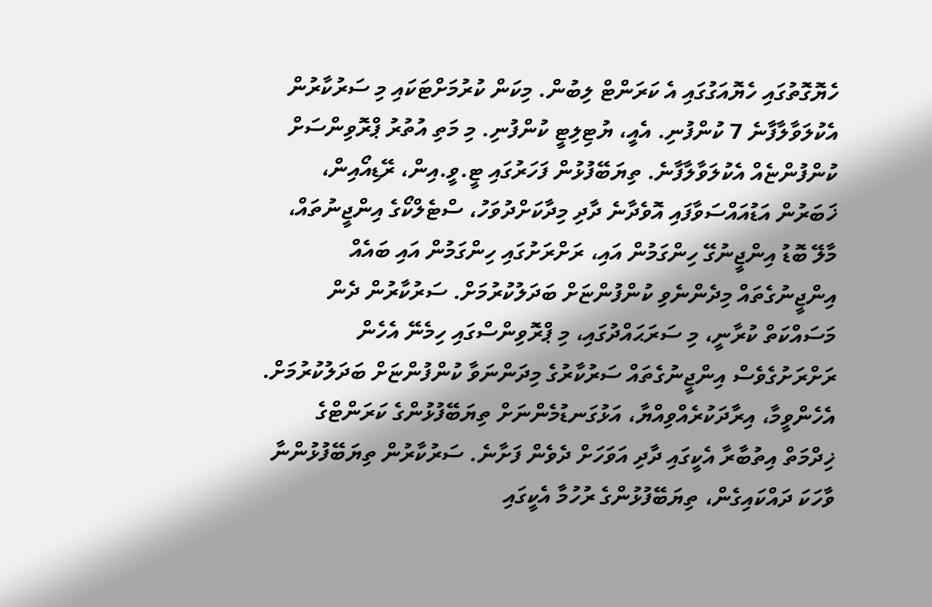ހެޔޮގޮތުގައި ހެޔޮއަގުގައި އެ ކަރަންޓް ލިބުން. މިކަން ކުރުމަށްޓަކައި މި ސަރުކާރުން އެކުލަވާލާފާނެ 7 ކުންފުނި. އެއީ، ޔުޓިލިޓީ ކުންފުނި. މި މަތި އުތުރު ޕްރޮވިންސަށް ކުންފުންޏެއް އެކުލަވާލާފާނެ. ތިޔަބޭފުޅުން ފަހަރުގައި ޓީ.ވީ.އިން، ރޭޑިއޯއިން، ޚަބަރުން އަޑުއައްސަވާފައި އޮވެދާނެ ދާދި މިދާކަށްދުވަހު، ސްޓެލްކޯގެ އިންޖީނުތައް، މާލޭ ބޮޑު އިންޖީނުގޭ ހިންގަމުން އައި، ރަށްރަށުގައި ހިންގަމުން އައި ބައެއް އިންޖީނުގެތައް މިދެންނެވި ކުންފުންޏަށް ބަދަލުކުރުމަށް. ސަރުކާރުން ދެން މަސައްކަތް ކުރާނީ، މި ސަރަޙައްދުގައި، މި ޕްރޮވިންސްގައި ހިމެނޭ އެހެން ރަށްރަށުގެވެސް އިންޖީނުގެތައް ސަރުކާރުގެ މިދަންނަވާ ކުންފުންޏަށް ބަދަލުކުރުމަށް. އެހެންވީމާ، އިރާދަކުރެއްވިއްޔާ، އަޅުގަނޑުމެންނަށް ތިޔަބޭފުޅުންގެ ކަރަންޓްގެ ޚިދްމަތް އިތުބާރާ އެކީގައި ދާދި އަވަހަށް ދެވެން ފަށާނެ. ސަރުކާރުން ތިޔަބޭފުޅުންނާ ވާހަކަ ދައްކައިގެން، ތިޔަބޭފުޅުންގެ ރުހުމާ އެކީގައި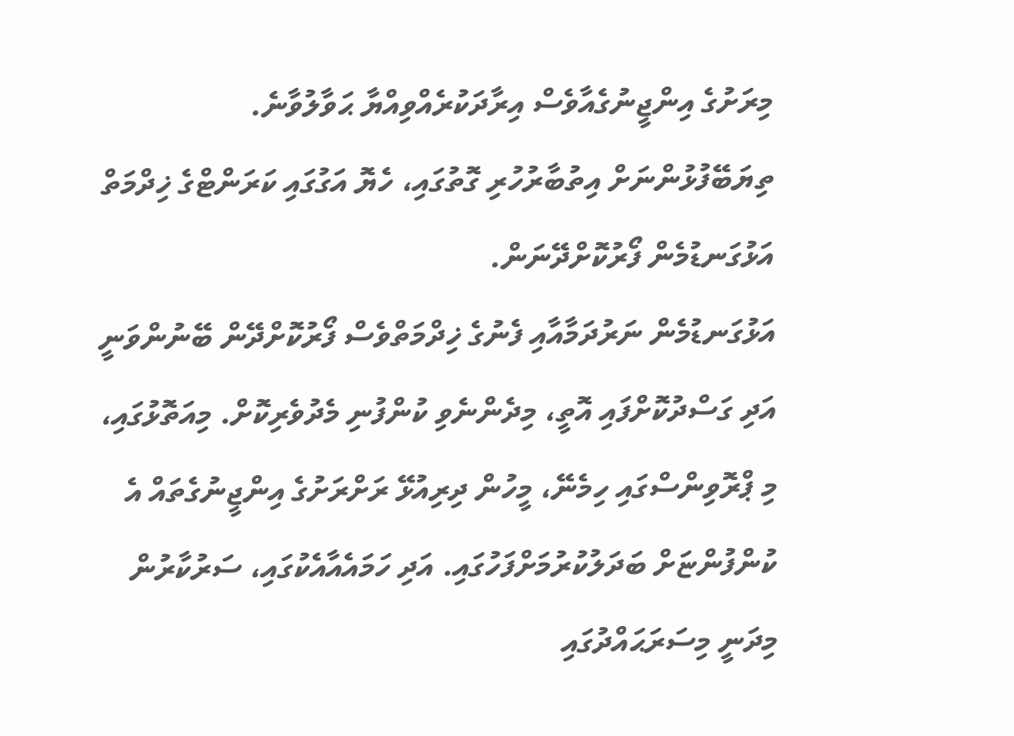މިރަށުގެ އިންޖީނުގެއާވެސް އިރާދަކުރެއްވިއްޔާ ޙަވާލުވާނެ. ތިޔަބޭފުޅުންނަށް އިތުބާރުހުރި ގޮތުގައި، ހެޔޮ އަގުގައި ކަރަންޓްގެ ޚިދްމަތް އަޅުގަނޑުމެން ފޯރުކޮށްދޭނަން.
އަޅުގަނޑުމެން ނަރުދަމާއާއި ފެނުގެ ޚިދްމަތްވެސް ފޯރުކޮށްދޭން ބޭނުންވަނީ އަދި ގަސްދުކޮށްފައި އޮތީ، މިދެންނެވި ކުންފުނި މެދުވެރިކޮށް. މިއަތޮޅުގައި، މި ޕްރޮވިންސްގައި ހިމެނޭ، މީހުން ދިރިއުޅޭ ރަށްރަށުގެ އިންޖީނުގެތައް އެ ކުންފުންޏަށް ބަދަލުކުރުމަށްފަހުގައި. އަދި ހަމައެއާއެކުގައި، ސަރުކާރުން މިދަނީ މިސަރަޙައްދުގައި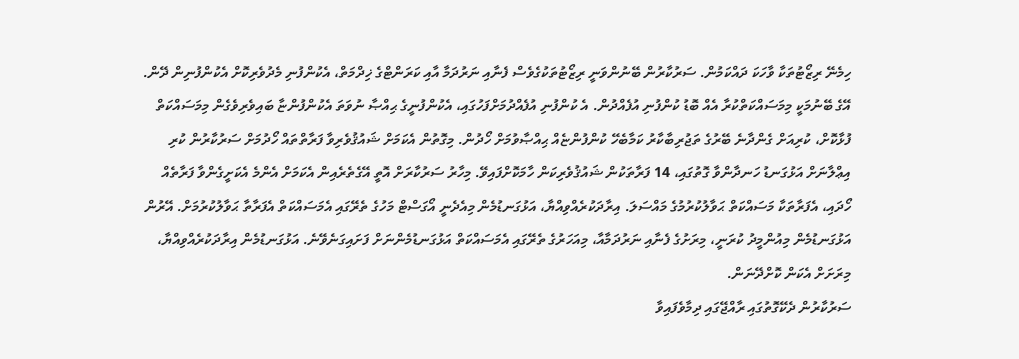ހިމެނޭ ރިޒޯޓުތަކާ ވާހަކަ ދައްކަމުން. ސަރުކާރުން ބޭނުންވަނީ ރިޒޯޓުތަކުގެވެސް ފެނާއި ނަރުދަމާ އާއި ކަރަންޓްގެ ޚިދްމަތް، އެކުންފުނި މެދުވެރިކޮށް އެކުންފުނިން ދޭން. އޭގެ ބޭނުމަކީ މިމަސައްކަތްކުރާ އެއް ބޮޑު ކުންފުނި އުފެއްދުން. އެ ކުންފުނި އުފެއްދުމަށްފަހުގައި، އެކުންފުނީގެ ޙިއްޞާ ނުވަތަ އެކުންފުންޏާ ބައިވެރިވެގެން މިމަސައްކަތް ފުޅާކޮށް، ކުރިއަށް ގެންދާނެ ބޭރުގެ ތަޖުރިބާކާރު ކަމާބެހޭ ކުންފުންޏެއް ޙިއްޞާވުމަށް ހޯދުން. މިގޮތުން އެކަމަށް ޝައުޤުވެރިވާ ފަރާތްތައް ހޯދުމަށް ސަރުކާރުން ކުރި އިޢްލާނަށް އަޅުގަނޑު ހަނދާންވާ ގޮތުގައި، 14 ފަރާތަކުން ޝައުޤުވެރިކަން ހާމަކޮށްފައިވޭ. މިހާރު ސަރުކާރަށް އޮތީ އޭގެތެރެއިން އެކަމަށް އެންމެ އެކަށީގެންވާ ފަރާތެއް ހޯދައި، އެފަރާތަކާ މަސައްކަތް ޙަވާލުކުރުމުގެ މައްސަލަ. އިރާދަކުރެއްވިއްޔާ، އަޅުގަނޑުމެން މިއެދެނީ އޯގަސްޓް މަހުގެ ތެރޭގައި އެމަސައްކަތް އެފަރާތާ ޙަވާލުކުރުމަށް. އޭރުން އަޅުގަނޑުމެން މިއުންމީދު ކުރަނީ، މިރަށުގެ ފެނާއި ނަރުދަމާއާ، މިއަހަރުގެ ތެރޭގައި އެމަސައްކަތް އަޅުގަނޑުމެންނަށް ފަށައިގަނެވޭނެ. އަޅުގަނޑުމެން އިރާދަކުރެއްވިއްޔާ، މިރަށަށް އެކަން ކޮށްދޭނަން.
ސަރުކާރުން ދެކޭގޮތުގައި ރާއްޖޭގައި ދިމާވެފައިވާ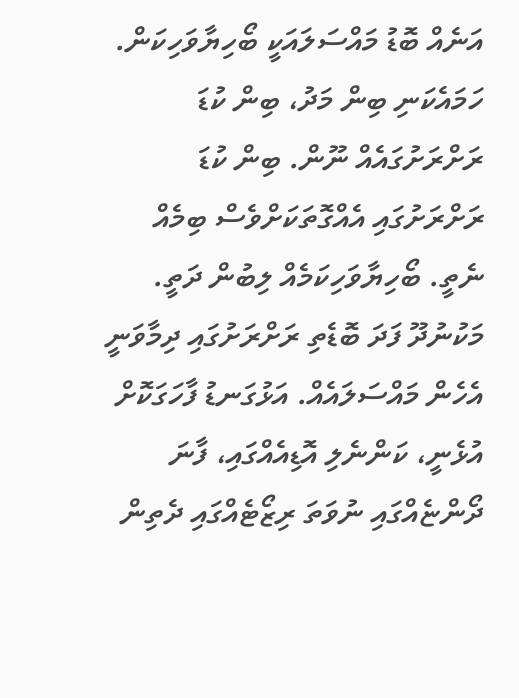އަނެއް ބޮޑު މައްސަލައަކީ ބޯހިޔާވަހިކަން. ހަމައެކަނި ބިން މަދު، ބިން ކުޑަ ރަށްރަށުގައެއް ނޫން. ބިން ކުޑަ ރަށްރަށުގައި އެއްގޮތަކަށްވެސް ބިމެއް ނެތީ. ބޯހިޔާވަހިކަމެއް ލިބުން ދަތީ. މަކުނުދޫ ފަދަ ބޮޑެތި ރަށްރަށުގައި ދިމާވަނީ އެހެން މައްސަލައެއް. އަޅުގަނޑު ފާހަގަކޮށް އުޅެނީ، ކަންނެލި އޮޑިއެއްގައި، ފާނަ ދޯންޏެއްގައި ނުވަތަ ރިޒޯޓެއްގައި ދެތިން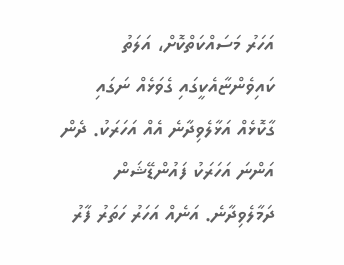އަހަރު މަސައްކަތްކޮށް، އަލަތު ކައިވެންޏާއެކީގައި ގެވަޅެއް ނަގައި ގާކޮޅެއް އަޅާލެވިދާނެ އެއް އަހަރަކު. ދެން އަންނަ އަހަރަކު ފައުންޑޭޝަން ދަމާލެވިދާނެ. އަނެއް އަހަރު ހަތަރު ފާރު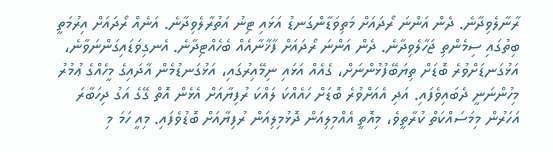ރާނާލެވިދާނެ. ދެން އަންނަ ރޯދައަށް މަތިވަޑާންގަނޑު އަޅައި ޓިނު އަތުރާލެވިދާނެ. އަނެއް ރޯދައަށް އިރުމަތީ ބިތުގައި ސިމެންތި ޖަހާލެވިދާނެ. ދެން އަންނަ ރޯދައަށް ފާޚާނާއެއް ބެހެއްޓިދާނެ. އެނގިވަޑައިގަންނަވާނެ، އަޅުގަނޑަށްވުރެ ބޮޑަށް ތިޔަބޭފުޅުންނަށް، ގެއެއް އަޅައި ނިމޭއިރުގައި، އަޅުގަނޑުމެން އާދައިގެ މީހެއްގެ ޢުމުރު މިހުންނަނީ ދެބައިވެފައި. އަދި އެއަށްވުރެ ބޮޑަށް ހައެއްކަ ލައްކަ ރުފިޔާއަށް އެޅެން އޮތް ގޭގެ އަގު ދިހަބާރަ އަހަރުން މިމަސައްކަތް ކުރާތީވެ، މިއޮތީ އެއްމިލިއަން ދޮޅުމިލިއަން ރުފިޔާއަށް ބޮޑުވެފައި. މިއީ ހަމަ މި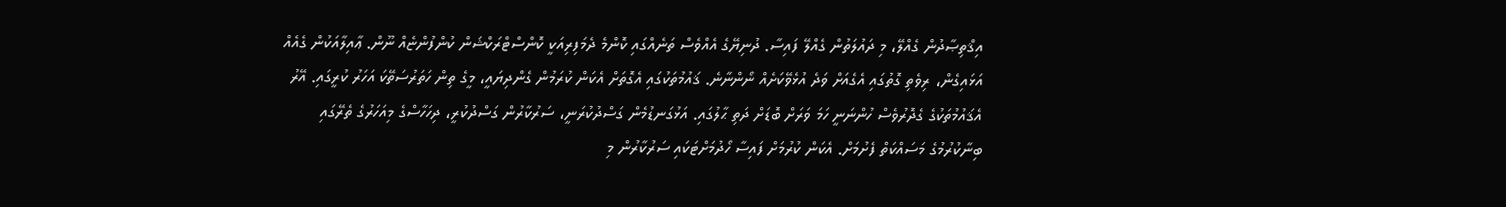އިޤްތިޞާދުން ގެއްލޭ، މި ދައުލަތުން ގެއްލޭ ފައިސާ. ދުނިޔޭގެ އެއްވެސް ތަނެއްގައި ކޮންމެ ދެމަފިރިއަކީ ކޮންސްޓްރަކްޝަން ކުންފުންޏެއް ނޫން. ޢާއިލާއަކުން ގެއެއް އަޅައިގެން، ރިވެތި ގޮތުގައި އެގެއަށް ވަދެ އުޅެވޭކަށެއް ނޯންނާނެ. ޤައުމުތަކުގައި އެގޮތަށް އެކަން ކުރަމުން ގެންދިޔައީ، މީގެ ތިން ހަތަރުސަތޭކަ އަހަރު ކުރީގައި. އޭރު އެޤައުމުތަކުގެ ގެދޮރުވެސް ހުންނަނީ ހަމަ ވަރަށް ބޮޑަށް ދަތި ޙާލުގައި. އަޅުގަނޑުމެން ގަސްދުކުރަނީ، ސަރުކާރުން ގަސްދުކުރީ، ދިހަހާސްގެ މިއަހަރުގެ ތެރޭގައި ބިނާކުރުމުގެ މަސައްކަތް ފެށުމަށް. އެކަން ކުރުމަށް ފައިސާ ހޯދުމަށްޓަކައި ސަރުކާރުން މި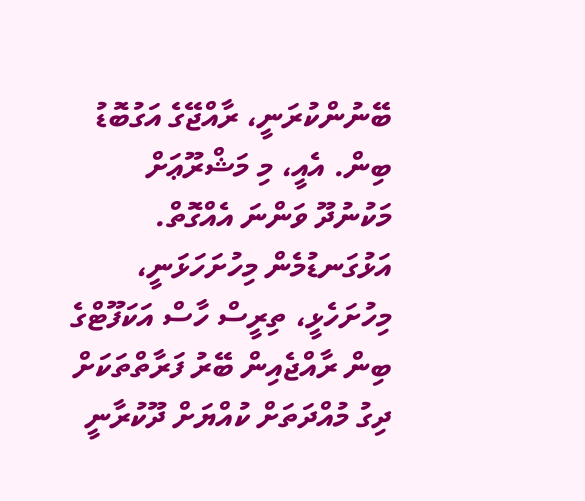ބޭނުންކުރަނީ، ރާއްޖޭގެ އަގުބޮޑު ބިން. އެއީ، މި މަޝްރޫޢަށް މަކުނުދޫ ވަންނަ އެއްގޮތް. އަޅުގަނޑުމެން މިހުށަހަޅަނީ، މިހުށަހެޅީ، ތިރީސް ހާސް އަކަފޫޓްގެ ބިން ރާއްޖެއިން ބޭރު ފަރާތްތަކަށް ދިގު މުއްދަތަށް ކުއްޔަށް ދޫކުރާނީ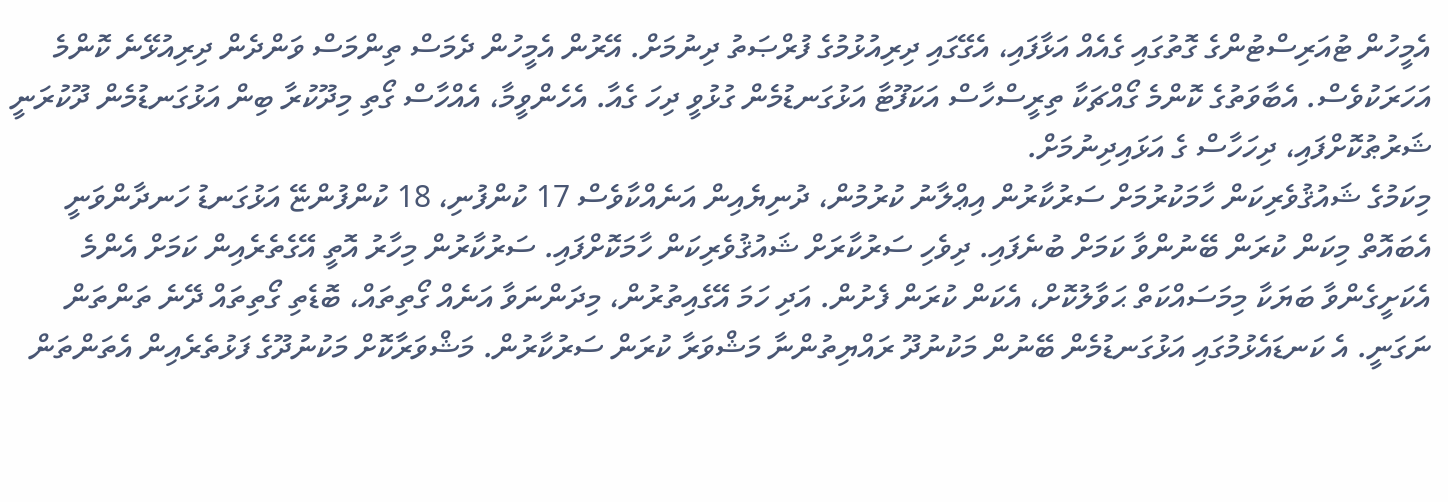އެމީހުން ޓުއަރިސްޓުންގެ ގޮތުގައި ގެއެއް އަޅާފައި، އެގޭގައި ދިރިއުޅުމުގެ ފުރްޞަތު ދިނުމަށް. އޭރުން އެމީހުން ދެމަސް ތިންމަސް ވަންދެން ދިރިއުޅޭނެ ކޮންމެ އަހަރަކުވެސް. އެބާވަތުގެ ކޮންމެ ގޯއްޗަކާ ތިރީސްހާސް އަކަފޫޓާ އަޅުގަނޑުމެން ގުޅުވީ ދިހަ ގެއާ. އެހެންވީމާ، އެއްހާސް ގޯތި މިދޫކުރާ ބިން އަޅުގަނޑުމެން ދޫކުރަނީ ޝަރުޠުކޮށްފައި، ދިހަހާސް ގެ އަޅައިދިނުމަށް.
މިކަމުގެ ޝައުޤުވެރިކަން ހާމަކުރުމަށް ސަރުކާރުން އިޢްލާނު ކުރުމުން، ދުނިޔެއިން އަނެއްކާވެސް 17 ކުންފުނި، 18 ކުންފުންޏޭ އަޅުގަނޑު ހަނދާންވަނީ އެބައޮތް މިކަން ކުރަން ބޭނުންވާ ކަމަށް ބުނެފައި. ދިވެހި ސަރުކާރަށް ޝައުޤުވެރިކަން ހާމަކޮށްފައި. ސަރުކާރުން މިހާރު އޮތީ އޭގެތެރެއިން ކަމަށް އެންމެ އެކަށީގެންވާ ބަޔަކާ މިމަސައްކަތް ޙަވާލުކޮށް، އެކަން ކުރަން ފެށުން. އަދި ހަމަ އޭގެއިތުރުން، މިދަންނަވާ އަނެއް ގޯތިތައް، ބޮޑެތި ގޯތިތައް ދޭނެ ތަންތަން ނަގަނީ. އެ ކަނޑައެޅުމުގައި އަޅުގަނޑުމެން ބޭނުން މަކުނުދޫ ރައްޔިތުންނާ މަޝްވަރާ ކުރަން ސަރުކާރުން. މަޝްވަރާކޮށް މަކުނުދޫގެ ފަޅުތެރެއިން އެތަންތަން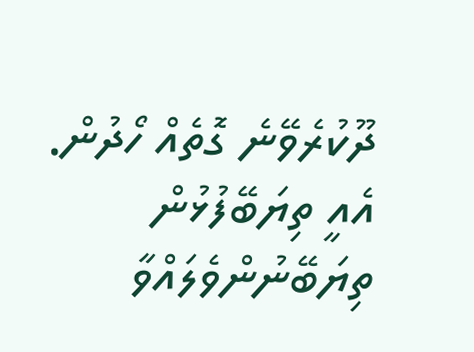ދޫކުރެވޭނެ ގޮތެއް ހޯދުން. އެއީ ތިޔަބޭފުޅުން ތިޔަބޭނުންވެލައްވާ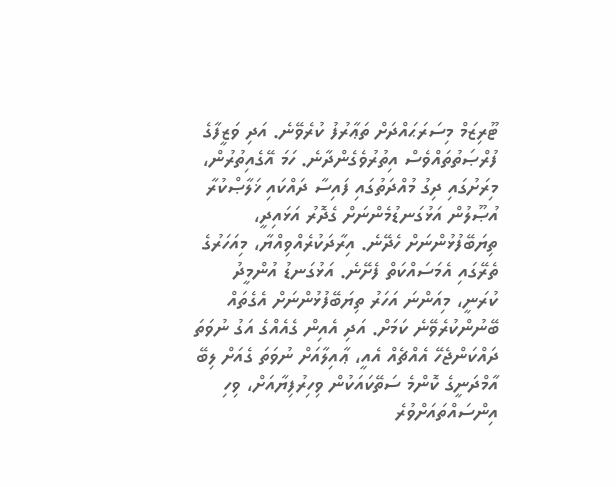ޓޫރިޒަމް މިސަރަޙައްދަށް ތަޢާރުފު ކުރެވޭނެ. އަދި ވަޒީފާގެ ފުރްޞަތުތައްވެސް އިތުރުވެގެންދާނެ. ހަމަ އޭގެއިތުރުން، މިރަށުގައި ދިގު މުއްދަތުގައި ފައިސާ ދައްކައި ޚަލާޞްކުރާ އުޞޫލުން އަޅުގަނޑުމެންނަށް ގެދޮރު އަޅައިދީ، ތިޔަބޭފުޅުންނަށް ހެދޭނެ. އިރާދަކުރެއްވިއްޔާ، މިއަހަރުގެ ތެރޭގައި އެމަސައްކަތް ފެށޭނެ. އަޅުގަނޑު އުންމީދު ކުރަނީ، މިއަންނަ އަހަރު ތިޔަބޭފުޅުންނަށް އެގެތައް ބޭނުންކުރެވޭނެ ކަމަށް. އަދި އެއިން ގެއެއްގެ އަގު ނުވަތަ ދައްކަންޖެހޭ އެއްޗެއް އެއީ، ޢާއިލާއަށް ނުވަތަ ގެއަށް ލިބޭ އާމްދަނީގެ ކޮންމެ ސަތޭކައަކުން ވިހިރުފިޔާއަށް، ވިހި އިންސައްތައަށްވުރެ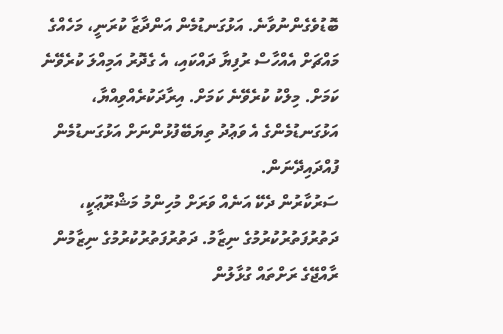ބޮޑުވެގެންނުވާނެ. އަޅުގަނޑުމެން އަންދާޒާ ކުރަނީ، މަހެއްގެ މައްޗަށް އެއްހާސް ރުފިޔާ ދައްކައި، އެ ގެދޮރު އަމިއްލަ ކުރެވޭނެ ކަމަށް. މިލްކު ކުރެވޭނެ ކަމަށް. އިރާދަކުރެއްވިއްޔާ، އަޅުގަނޑުމެންގެ އެ ވަޢުދު ތިޔަބޭފުޅުންނަށް އަޅުގަނޑުމެން ފުއްދައިދޭނަން.
ސަރުކާރުން ދެކޭ އަނެއް ވަރަށް މުހިންމު މަޝްރޫޢަކީ، ދަތުރުފަތުރުކުރުމުގެ ނިޒާމު. ދަތުރުފަތުރުކުރުމުގެ ނިޒާމުން ރާއްޖޭގެ ރަށްތައް ގުޅާލުން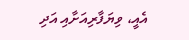އެއީ، ވިޔަފާރިއަށާއި އަދި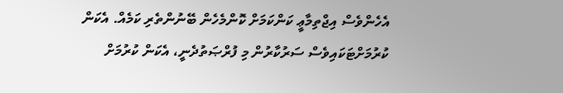އެހެންވެސް އިޖްތިމާޢީ ކަންކަމަށް ކޮންމެހެން ބޭނުންތެރި ކަމެއް. އެކަން ކުރުމަށްޓަކައިވެސް ސަރުކާރުން މި ފުރްޞަތުދެނީ، އެކަން ކުރުމަށް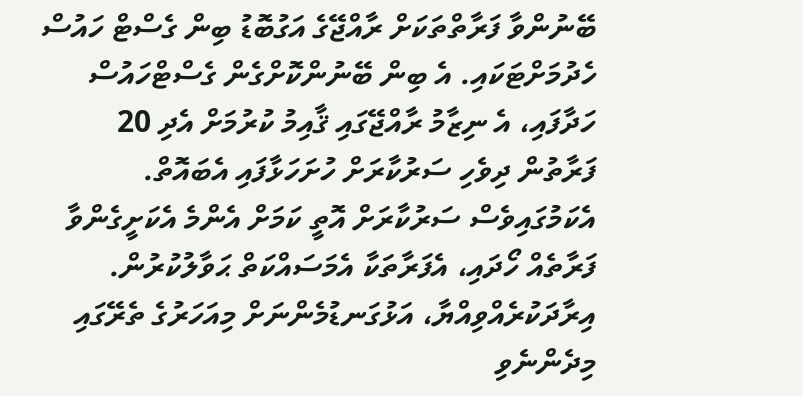ބޭނުންވާ ފަރާތްތަކަށް ރާއްޖޭގެ އަގުބޮޑު ބިން ގެސްޓް ހައުސް ހެދުމަށްޓަކައި. އެ ބިން ބޭނުންކޮށްގެން ގެސްޓްހައުސް ހަދާފައި، އެ ނިޒާމު ރާއްޖޭގައި ޤާއިމު ކުރުމަށް އެދި 20 ފަރާތުން ދިވެހި ސަރުކާރަށް ހުށަހަޅާފައި އެބައޮތް. އެކަމުގައިވެސް ސަރުކާރަށް އޮތީ ކަމަށް އެންމެ އެކަށީގެންވާ ފަރާތެއް ހޯދައި، އެފަރާތަކާ އެމަސައްކަތް ޙަވާލުކުރުން. އިރާދަކުރެއްވިއްޔާ، އަޅުގަނޑުމެންނަށް މިއަހަރުގެ ތެރޭގައި މިދެންނެވި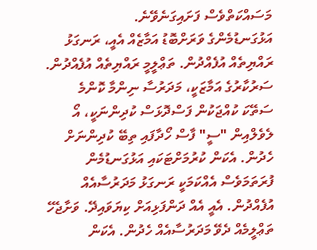މަސައްކަތްވެސް ފަށައިގަނެވޭނެ.
އަޅުގަނޑުމެންގެ ވަރަށްބޮޑު އަމާޒެއް އެއީ، ރަނގަޅު ރައްޔިތެއް އުފެއްދުން. ތަޢްލީމީ ރައްޔިތެއް އުފެއްދުން. ސަރުކާރުގެ އަމާޒަކީ، މަދަރުސާ ނިންމާ ކޮންމެ ސަތޭކަ ކުއްޖަކުން ފަސްދޮޅަސް ކުދިންނަކީ، އޯ ލެވެލްއިން "ސީ" ފާސް ހޯދާފައި ތިބޭ ކުދިންނަށް ހެދުން. އެކަން ކުރުމަށްޓަކައި އަޅުގަނޑުމެން ފުރަތަމަވެސް އެއްކަމަކީ ރަނގަޅު މަދަރުސާއެއް އުފެއްދުން. އެއީ އެއް ދަންފަޅިއަށް ކިޔަވައިދޭ. ވަށާޖެހޭ ތަޢްލީމެއް ދެވޭ މަދަރުސާއެއް ހެދުން. އެކަން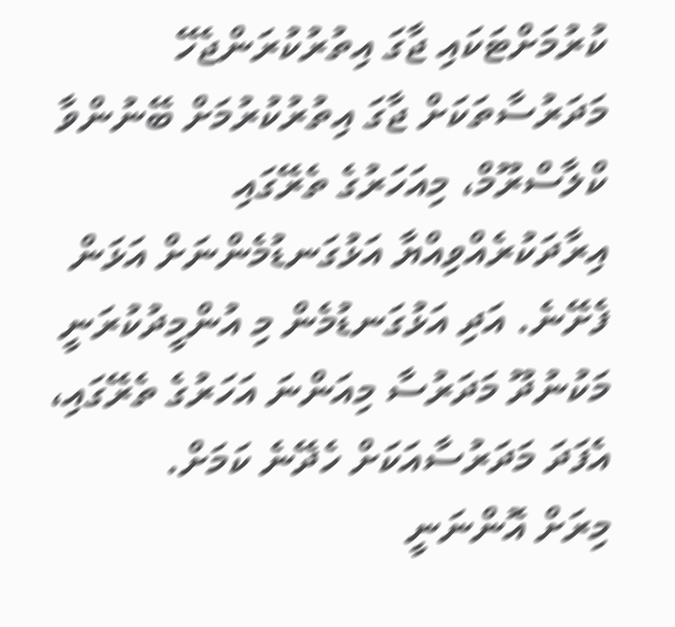ކުރުމަށްޓަކައި ޖާގަ އިތުރުކުރަންޖެހޭ މަދަރުސާތަކަށް ޖާގަ އިތުރުކުރުމަށް ބޭނުންވާ ކްލާސްރޫމް، މިއަހަރުގެ ތެރޭގައި އިރާދަކުރެއްވިއްޔާ އަޅުގަނޑުމެންނަށް އަޅަން ފެށޭނެ. އަދި އަޅުގަނޑުމެން މި އުންމީދުކުރަނީ މަކުނުދޫ މަދަރުސާ މިއަންނަ އަހަރުގެ ތެރޭގައި، އެފަދަ މަދަރުސާއަކަށް ހެދޭނެ ކަމަށް.
މިރަށް އޮންނަނީ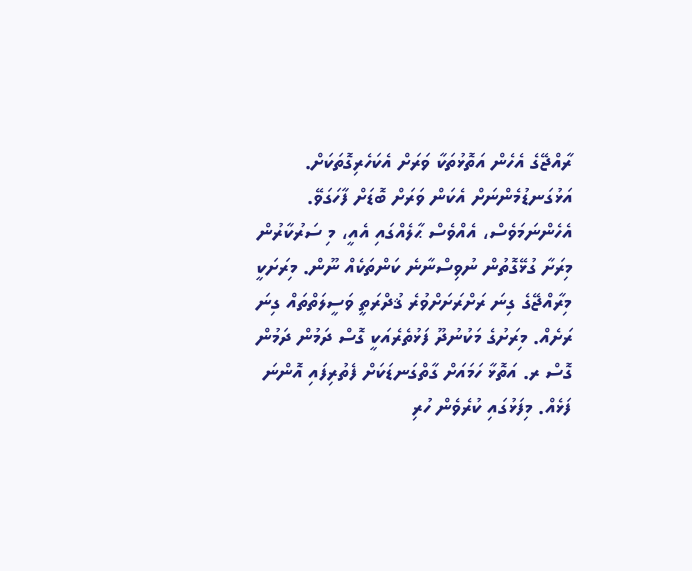ރާއްޖޭގެ އެހެން އަތޮޅުތަކާ ވަރަށް އެކަހެރިގޮތަކަށް. އަޅުގަނޑުމެންނަށް އެކަން ވަރަށް ބޮޑަށް ފާހަގަވޭ. އެހެންނަމަވެސް، އެއްވެސް ޙާލެއްގައި އެއީ، މި ސަރުކާރުން މިރަށާ ގުޅޭގޮތުން ނުވިސްނާނެ ކަންތަކެއް ނޫން. މިރަށަކީ މިރާއްޖޭގެ ގިނަ ރަށްރަށަށްވުރެ ޤުދްރަތީ ވަސީލަތްތައް ގިނަ ރަށެއް. މިރަށުގެ މަކުނުދޫ ފަޅުތެރެއަކީ ގޮސް ދަމުން ދަމުން ގޮސް ރ. އަތޮޅާ ހަމައަށް ގާތްގަނޑަކަށް ފެތުރިފައި އޮންނަ ފަޅެއް. މިފަޅުގައި ކުރެވެން ހުރި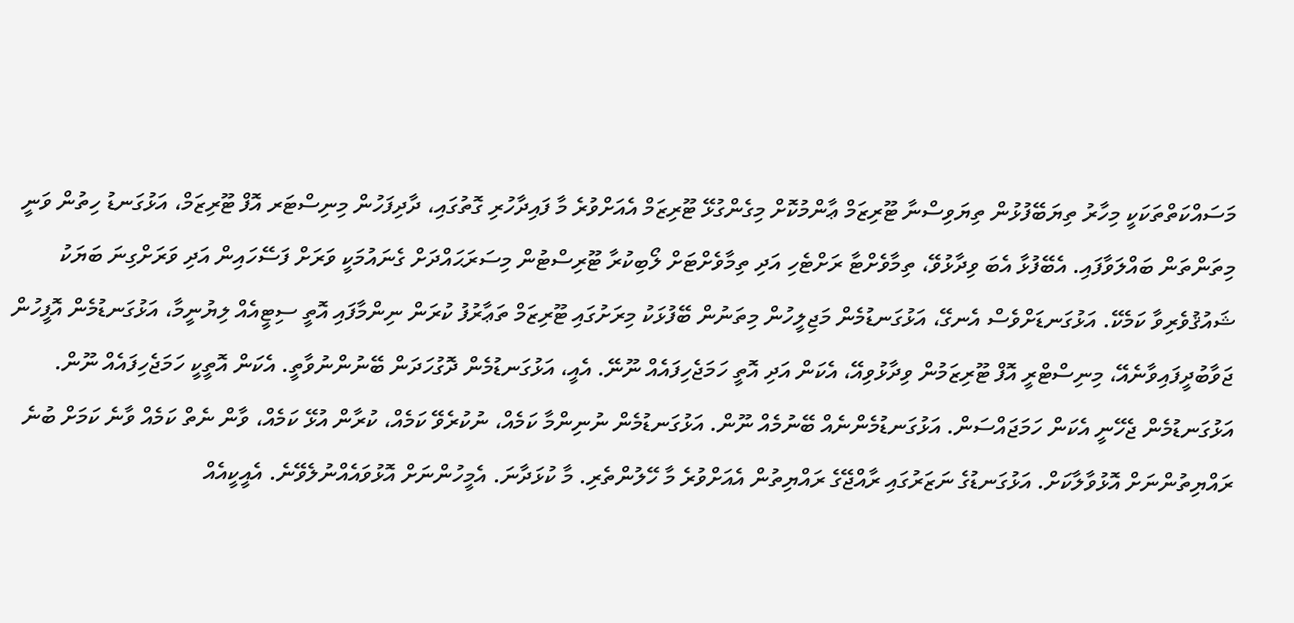މަސައްކަތްތަކަކީ މިހާރު ތިޔަބޭފުޅުން ތިޔަވިސްނާ ޓޫރިޒަމް ޢާންމުކޮށް މިގެންގުޅޭ ޓޫރިޒަމް އެއަށްވުރެ މާ ފައިދާހުރި ގޮތުގައި، ދާދިފަހުން މިނިސްޓަރ އޮފް ޓޫރިޒަމް، އަޅުގަނޑު ހިތުން ވަނީ މިތަންތަން ބައްލަވާފައި. އެބޭފުޅާ އެބަ ވިދާޅުވޭ، ތިމާވެށްޓާ ރަށްޓެހި އަދި ތިމާވެށްޓަށް ލޯބިކުރާ ޓޫރިސްޓުން މިސަރަޙައްދަށް ގެނައުމަކީ ވަރަށް ފަސޭހައިން އަދި ވަރަށްގިނަ ބަޔަކު ޝައުޤުވެރިވާ ކަމެކޭ. އަޅުގަނޑަށްވެސް އެނގޭ، އަޅުގަނޑުމެން މަޖިލީހުން މިތަނުން ބޭފުޅަކު މިރަށުގައި ޓޫރިޒަމް ތަޢާރުފު ކުރަން ނިންމާފައި އޮތީ ސިޓީއެއް ލިޔުނީމާ، އަޅުގަނޑުމެން އޮފީހުން ޖަވާބުދީފައިވާނެއޭ، މިނިސްޓްރީ އޮފް ޓޫރިޒަމުން ވިދާޅުވިއޭ، އެކަން އަދި އޮތީ ހަމަޖެހިފައެއް ނޫނޭ. އެއީ، އަޅުގަނޑުމެން ދޮގުހަދަން ބޭނުންނުވާތީ. އެކަން އޮތީކީ ހަމަޖެހިފައެއް ނޫން. އަޅުގަނޑުމެން ޖެހޭނީ އެކަން ހަމަޖައްސަން. އަޅުގަނޑުމެންނެއް ބޭނުމެއް ނޫން. އަޅުގަނޑުމެން ނުނިންމާ ކަމެއް، ނުކުރެވޭ ކަމެއް، ކުރާން އުޅޭ ކަމެއް، ވާން ނެތް ކަމެއް ވާނެ ކަމަށް ބުނެ ރައްޔިތުންނަށް އޮޅުވާލާކަށް. އަޅުގަނޑުގެ ނަޒަރުގައި ރާއްޖޭގެ ރައްޔިތުން އެއަށްވުރެ މާ ހޭލުންތެރި. މާ ކުޅަދާނަ. އެމީހުންނަށް އޮޅުވައެއްނުލެވޭނެ. އެއީކީއެއް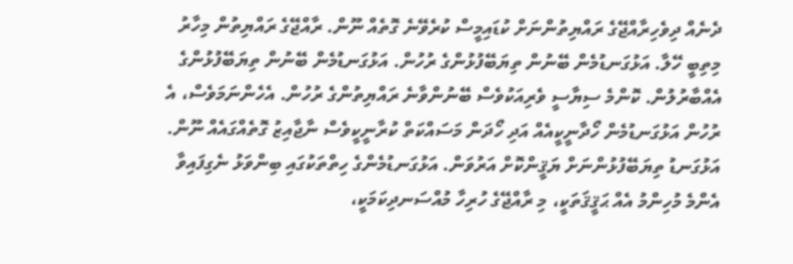ދެނެއް ދިވެހިރާއްޖޭގެ ރައްޔިތުންނަށް ކުޑައިމީސް ކުރެވޭނެ ގޮތެއް ނޫން. ރާއްޖޭގެ ރައްޔިތުން މިހާރު މިތިބީ ހޭލާ. އަޅުގަނޑުމެން ބޭނުން ތިޔަބޭފުޅުންގެ ރުހުން. އަޅުގަނޑުމެން ބޭނުން ތިޔަބޭފުޅުންގެ އެއްބާރުލުން. ކޮންމެ ސިޔާސީ ވެރިއަކުވެސް ބޭނުންވާނެ ރައްޔިތުންގެ ރުހުން. އެހެންނަމަވެސް، އެ ރުހުން އަޅުގަނޑުމެން ހޯދާނީކީއެއް އަދި ހޯދަން މަސައްކަތް ކުރާނީކީވެސް ނާޖާއިޒު ގޮތެއްގައެއް ނޫން.
އަޅުގަނޑު ތިޔަބޭފުޅުންނަށް ޔަޤީންކޮށް އަރުވަން. އަޅުގަނޑުމެންގެ ހިތްތަކުގައި ބިންވަޅު ނެގިފައިވާ އެންމެ މުހިންމު އެއް ޙަޤީޤަތަކީ، މި ރާއްޖޭގެ ހުރިހާ މުއްސަނދިކަމަކީ،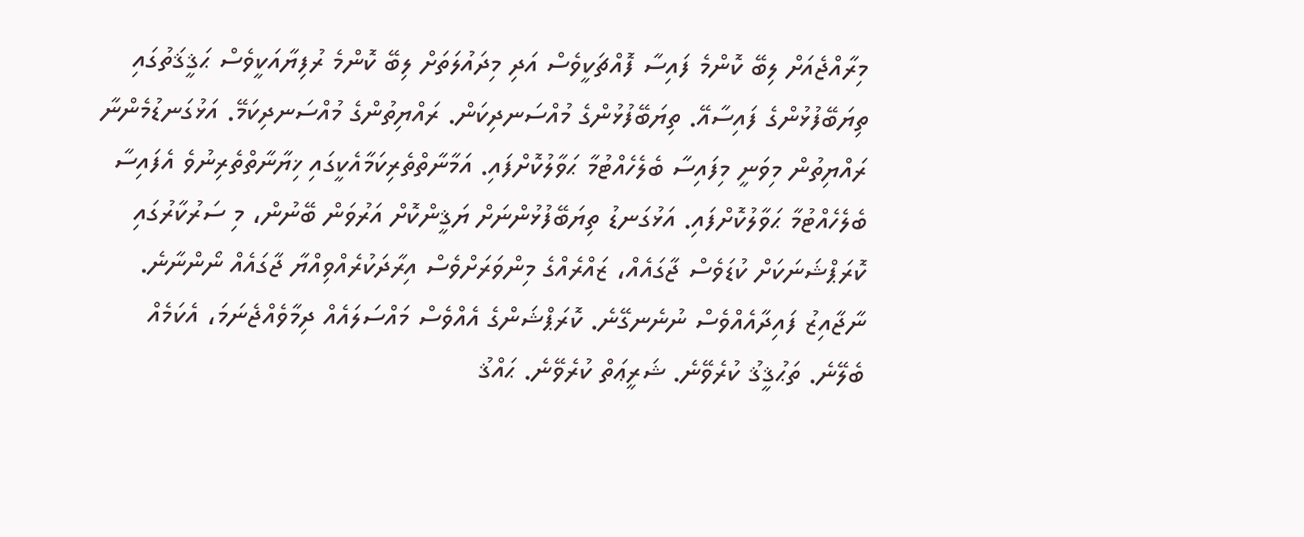މިރާއްޖެއަށް ލިބޭ ކޮންމެ ފައިސާ ފޮއްޗަކީވެސް އަދި މިދައުލަތަށް ލިބޭ ކޮންމެ ރުފިޔާއަކީވެސް ޙަޤީޤަތުގައި ތިޔަބޭފުޅުންގެ ފައިސާއޭ. ތިޔަބޭފުޅުންގެ މުއްސަނދިކަން. ރައްޔިތުންގެ މުއްސަނދިކަމޭ. އަޅުގަނޑުމެންނާ ރައްޔިތުން މިވަނީ މިފައިސާ ބެލެހެއްޓުމާ ޙަވާލުކޮށްފައި. އަމާނާތްތެރިކަމާއެކީގައި ޚިޔާނާތްތެރިނުވެ އެފައިސާ ބެލެހެއްޓުމާ ޙަވާލުކޮށްފައި. އަޅުގަނޑު ތިޔަބޭފުޅުންނަށް ޔަޤީންކޮށް އަރުވަން ބޭނުން، މި ސަރުކާރުގައި ކޮރަޕްޝަނަކަށް ކުޑަވެސް ޖާގައެއް، ޒައްރެއްގެ މިންވަރަށްވެސް އިރާދަކުރެއްވިއްޔާ ޖާގައެއް ނޯންނާނެ. ނާޖާއިޒު ފައިދާއެއްވެސް ނުނެނގޭނެ. ކޮރަޕްޝަންގެ އެއްވެސް މައްސަލައެއް ދިމާވެއްޖެނަމަ، އެކަމެއް ބެލޭނެ. ތަޙުޤީޤު ކުރެވޭނެ. ޝަރީޢަތް ކުރެވޭނެ. ޙައްޤު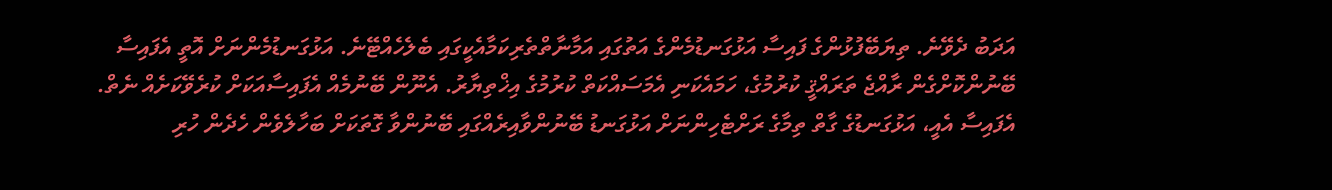އަދަބު ދެވޭނެ. ތިޔަބޭފުޅުންގެ ފައިސާ އަޅުގަނޑުމެންގެ އަތުގައި އަމާނާތްތެރިކަމާއެކީގައި ބެލެހެއްޓޭނެ. އަޅުގަނޑުމެންނަށް އޮތީ އެފައިސާ ބޭނުންކޮށްގެން ރާއްޖެ ތަރައްޤީ ކުރުމުގެ، ހަމައެކަނި އެމަސައްކަތް ކުރުމުގެ އިޚްތިޔާރު. އެނޫން ބޭނުމެއް އެފައިސާއަކަށް ކުރެވޭކަށެއް ނެތް. އެފައިސާ އެއީ، އަޅުގަނޑުގެ ގާތް ތިމާގެ ރަށްޓެހިންނަށް އަޅުގަނޑު ބޭނުންވާއިރެއްގައި ބޭނުންވާ ގޮތަކަށް ބަހާލެވެން ހެދެން ހުރި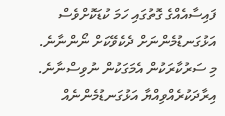ފައިސާއެއްގެ ގޮތުގައި ހަމަ ކުޑަކޮށްވެސް އަޅުގަނޑުމެންނަށް ދެކެވޭކަށް ނޯންނާނެ. މި ސަރުކާރަކުން އެމަގަކުން ނުވިސްނާނެ. އިރާދަކުރެއްވިއްޔާ އަޅުގަނޑުމެންނެއް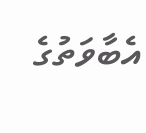އެބާވަތުގެ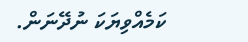ކަމެއްވިޔަކަ ނުދޭނަން.